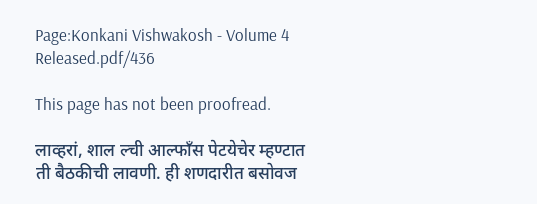Page:Konkani Vishwakosh - Volume 4 Released.pdf/436

This page has not been proofread.

लाव्हरां, शाल ल्ची आल्फाँस पेटयेचेर म्हण्टात ती बैठकीची लावणी. ही शणदारीत बसोवज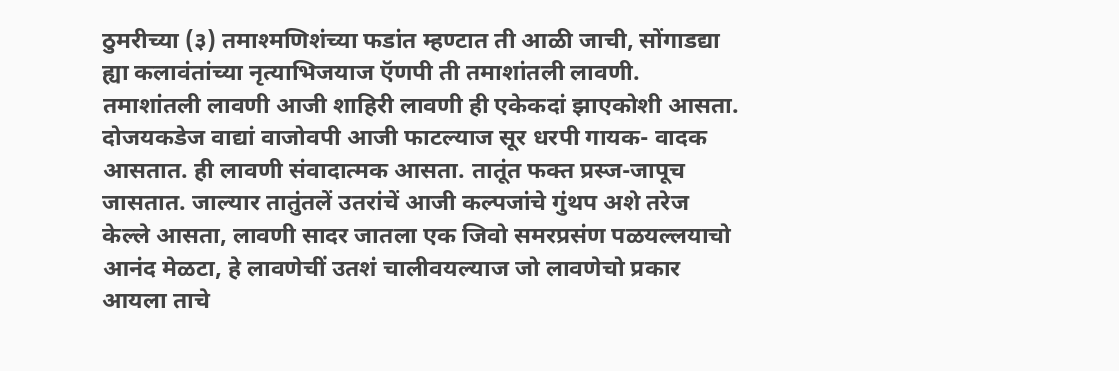ठुमरीच्या (३) तमाश्मणिशंच्या फडांत म्हण्टात ती आळी जाची, सोंगाडद्या ह्या कलावंतांच्या नृत्याभिजयाज ऍणपी ती तमाशांतली लावणी. तमाशांतली लावणी आजी शाहिरी लावणी ही एकेकदां झाएकोशी आसता. दोजयकडेज वाद्यां वाजोवपी आजी फाटल्याज सूर धरपी गायक- वादक आसतात. ही लावणी संवादात्मक आसता. तातूंत फक्त प्रस्ज-जापूच जासतात. जाल्यार तातुंतलें उतरांचें आजी कल्पजांचे गुंथप अशे तरेज केल्ले आसता, लावणी सादर जातला एक जिवो समरप्रसंण पळयल्लयाचो आनंद मेळटा, हे लावणेचीं उतशं चालीवयल्याज जो लावणेचो प्रकार आयला ताचे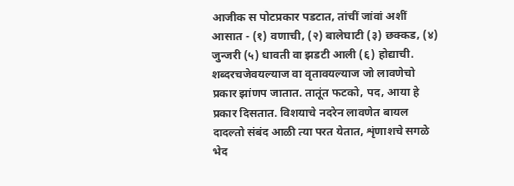आजीक स पोटप्रकार पडटात, तांचीं जांवां अशीं आसात - (१) वणाची, (२) बालेघाटी (३) छक्कड, (४) जुन्जरी (५) धावती वा झडटी आली (६) होद्याची. शब्दरचजेवयल्याज वा वृतावयल्याज जो लावणेचो प्रकार झांणप जातात. तातूंत फटको, पद, आया हे प्रकार दिसतात. विशयाचे नदरेन लावणेत बायल दादल्तो संबंद आळी त्या परत येतात, शृंणाशचे सगळे भेद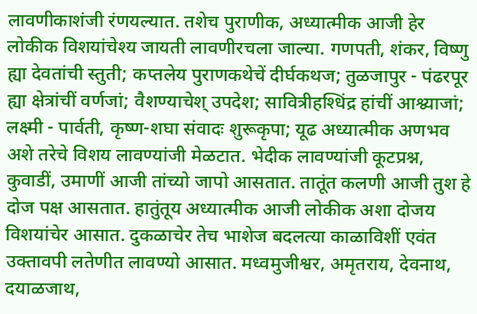लावणीकाशंजी रंणयल्यात. तशेच पुराणीक, अध्यात्मीक आजी हेर लोकीक विशयांचेश्य जायती लावणीरचला जाल्या. गणपती, शंकर, विष्णु ह्या देवतांची स्तुती; कप्तलेय पुराणकथेचें दीर्घकथज; तुळजापुर - पंढरपूर ह्या क्षेत्रांचीं वर्णजां; वैशण्याचेश् उपदेश; सावित्रीहश्धिंद्र हांचीं आश्व्याजां; लक्ष्मी - पार्वती, कृष्ण-शघा संवादः शुरूकृपा; यूढ अध्यात्मीक अणभव अशे तरेचे विशय लावण्यांजी मेळटात. भेदीक लावण्यांजी कूटप्रश्न, कुवाडीं, उमाणीं आजी तांच्यो जापो आसतात. तातूंत कलणी आजी तुश हे दोज पक्ष आसतात. हातुंतूय अध्यात्मीक आजी लोकीक अशा दोजय विशयांचेर आसात. दुकळाचेर तेच भाशेज बदलत्या काळाविशीं एवंत उक्तावपी लतेणीत लावण्यो आसात. मध्वमुजीश्वर, अमृतराय, देवनाथ, दयाळजाथ,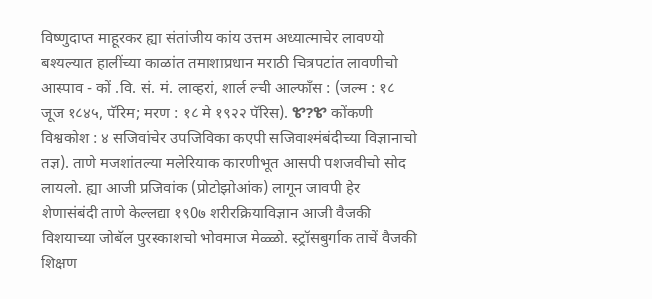विष्णुदाप्त माहूरकर ह्या संतांजीय कांय उत्तम अध्यात्माचेर लावण्यो बश्यल्यात हालींच्या काळांत तमाशाप्रधान मराठी चित्रपटांत लावणीचो आस्पाव - कों .वि. सं. मं. लाव्हरां, शार्ल ल्ची आल्फाँस : (जल्म : १८ जूज १८४५, पॅरिम; मरण : १८ मे १९२२ पॅरिस). Ꮡ?Ꮡ कोंकणी विश्वकोश : ४ सजिवांचेर उपजिविका कएपी सजिवाश्मंबंदीच्या विज्ञानाचो तज्ञ). ताणे मजशांतल्या मलेरियाक कारणीभूत आसपी पशजवीचो सोद लायलो. ह्या आजी प्रजिवांक (प्रोटोझोआंक) लागून जावपी हेर शेणासंबंदी ताणे केल्लद्या १९0७ शरीरक्रियाविज्ञान आजी वैजकी विशयाच्या जोबॅल पुरस्काशचो भोवमाज मेळ्ळो. स्ट्रॉसबुर्गाक ताचें वैजकी शिक्षण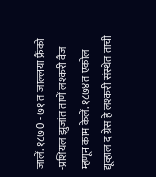जालें. १८७0 - ७१ त जाल्लया फ्रैंको -प्रशियल झुजांत ताणें लश्करी वैज म्हणून काम केलें. १८७४त एकोल द्यूव्हाल द ग्रेस हे लश्करी संस्थेत ताची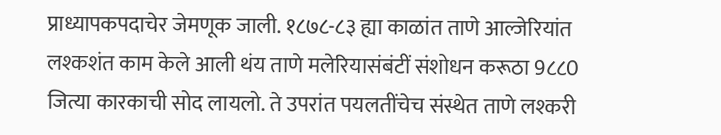प्राध्यापकपदाचेर जेमणूक जाली. १८७८-८३ ह्या काळांत ताणे आल्जेरियांत लश्कशंत काम केले आली थंय ताणे मलेरियासंबंटीं संशोधन करूठा 9८८0 जित्या कारकाची सोद लायलो. ते उपरांत पयलतींचेच संस्थेत ताणे लश्करी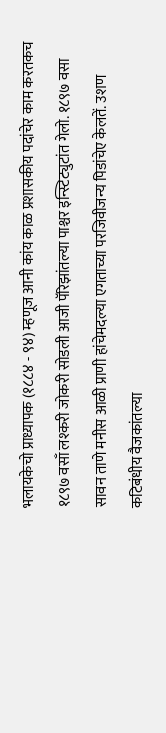भलायकेचो प्राध्यापक (१८८४ - ९४) म्हणूज आनी कांय काळ प्रशासकीय पदांचेर काम करतकच १८९७ वसाँ लश्करी जोकरी सोडली आजी पॅरिझांतल्या पाश्चर इन्स्टिट्युटांत गेलो. १८९७ वसा सावन ताणे मनीस आळी प्राणी हांचेमदल्या एगताच्या परजिवीजन्य पिडांचेए केलतें. उशण कटिबंधीय वैजकांतल्या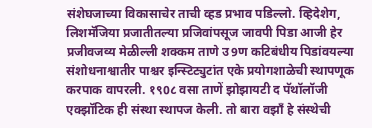संशेघजाच्या विकासाचेर ताची व्हड प्रभाव पडिल्लो. व्हिदेशेग, लिशमॅजिया प्रजातीतल्या प्रजिवांपसूज जावपी पिडा आजी हेर प्रजीवजव्य मेळील्ली शक्कम ताणे उ9ण कटिबंधीय पिडांवयल्या संशोधनाश्वातीर पाश्चर इन्स्टिट्युटांत एके प्रयोगशाळेची स्थापणूक करपाक वापरली. १९0८ वसा ताणें झोझायटी द पॅथॉलॉजी एक्झॉटिक ही संस्था स्थापज केली. तो बारा वझाँ हे संस्थेची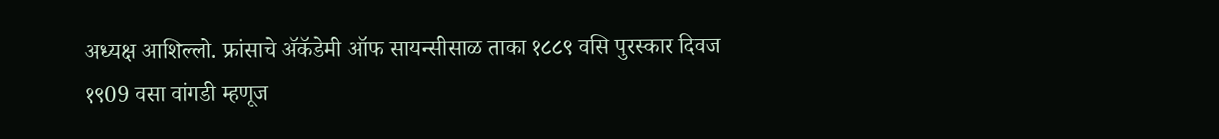अध्यक्ष आशिल्लो. फ्रांसाचे ॲकॅडेमी ऑफ सायन्सीसाळ ताका १८८९ वसि पुरस्कार दिवज १९09 वसा वांगडी म्हणूज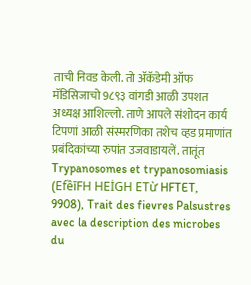ताची निवड केली. तो ॲकॅडेमी ऑफ मॅडिसिजाचो 9८९३ वांगडी आळी उपशत अध्यक्ष आशिल्लो. ताणे आपले संशोदन कार्य टिपणां आळी संस्मरणिका तशेच व्हड प्रमाणांत प्रबंदिकांच्या रुपांत उजवाडायलें. तातूंत Trypanosomes et trypanosomiasis (EfềīFH HEİGH ETừ HFTET, 9908), Trait des fievres Palsustres avec la description des microbes du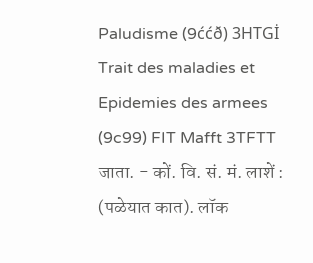Paludisme (9ććð) 3HTGİ Trait des maladies et Epidemies des armees (9c99) FIT Mafft 3TFTT जाता. - कों. वि. सं. मं. लाशें : (पळेयात कात). लॉक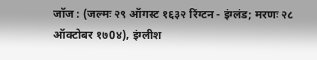जॉज : (जल्मः २९ ऑगस्ट १६३२ रिंग्टन - इंग्लंड; मरणः २८ ऑक्टोबर १७0४), इंग्लीश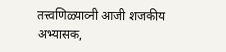तत्त्वणिळ्याव्नी आजी शजकीय अभ्यासक,